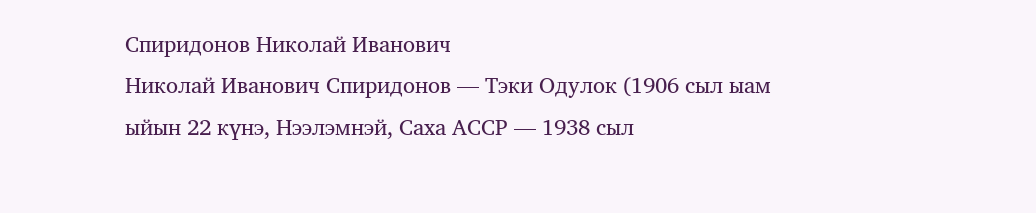Спиридонов Николай Иванович
Николай Иванович Спиридонов — Тэки Одулок (1906 сыл ыам ыйын 22 күнэ, Нээлэмнэй, Саха АССР — 1938 сыл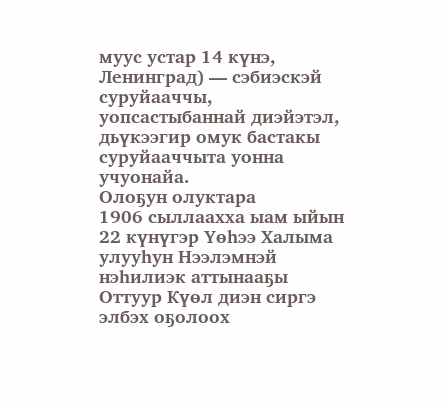муус устар 14 күнэ, Ленинград) — сэбиэскэй суруйааччы, уопсастыбаннай диэйэтэл, дьүкээгир омук бастакы суруйааччыта уонна учуонайа.
Олоҕун олуктара
1906 сыллаахха ыам ыйын 22 күнүгэр Үөһээ Халыма улууһун Нээлэмнэй нэһилиэк аттынааҕы Оттуур Күөл диэн сиргэ элбэх оҕолоох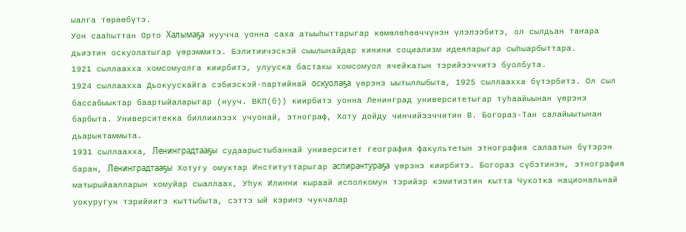ыалга төрөөбүтэ.
Уон сааһыттан Орто Халымаҕа нуучча уонна саха атыыһыттарыгар көмөлөһөөччүнэн үлэлээбитэ, ол сылдьан таҥара дьиэтин оскуолатыгар үөрэммитэ. Бэлитиичэскэй сыылынайдар кинини социализм идеяларыгар сыһыарбыттара.
1921 сыллаахха хомсомуолга киирбитэ, улууска бастакы хомсомуол ячейкатын тэрийээччитэ буолбута.
1924 сыллаахха Дьокуускайга сэбиэскэй-партийнай оскуолаҕа үөрэнэ ыытыллыбыта, 1925 сыллаахха бүтэрбитэ. Ол сыл бассабыыктар баартыйаларыгар (нууч. ВКП(б)) киирбитэ уонна Ленинград университетыгар туһаайыынан үөрэнэ барбыта. Университекка биллиилээх учуонай, этнограф, Хоту дойду чинчийээччитин В. Богораз-Тан салайыытынан дьарыктаммыта.
1931 сыллаахха, Ленинградтааҕы судаарыстыбаннай университет география факультетын этнография салаатын бүтэрэн баран, Ленинградтааҕы Хотугу омуктар Институттарыгар аспирантураҕа үөрэнэ киирбитэ. Богораз сүбэтинэн, этнография матырыйаалларын хомуйар сыаллаах, Уһук Илиҥҥи кыраай исполкомун тэрийэр кэмитиэтин кытта Чукотка национальнай уокуругун тэрийиигэ кыттыбыта, сэттэ ый кэриҥэ чукчалар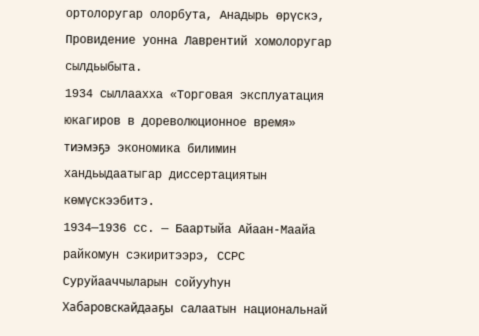ортолоругар олорбута, Анадырь өрүскэ, Провидение уонна Лаврентий хомолоругар сылдьыбыта.
1934 сыллаахха «Торговая эксплуатация юкагиров в дореволюционное время» тиэмэҕэ экономика билимин хандьыдаатыгар диссертациятын көмүскээбитэ.
1934—1936 сс. — Баартыйа Айаан-Маайа райкомун сэкиритээрэ, ССРС Суруйааччыларын сойууһун Хабаровскайдааҕы салаатын национальнай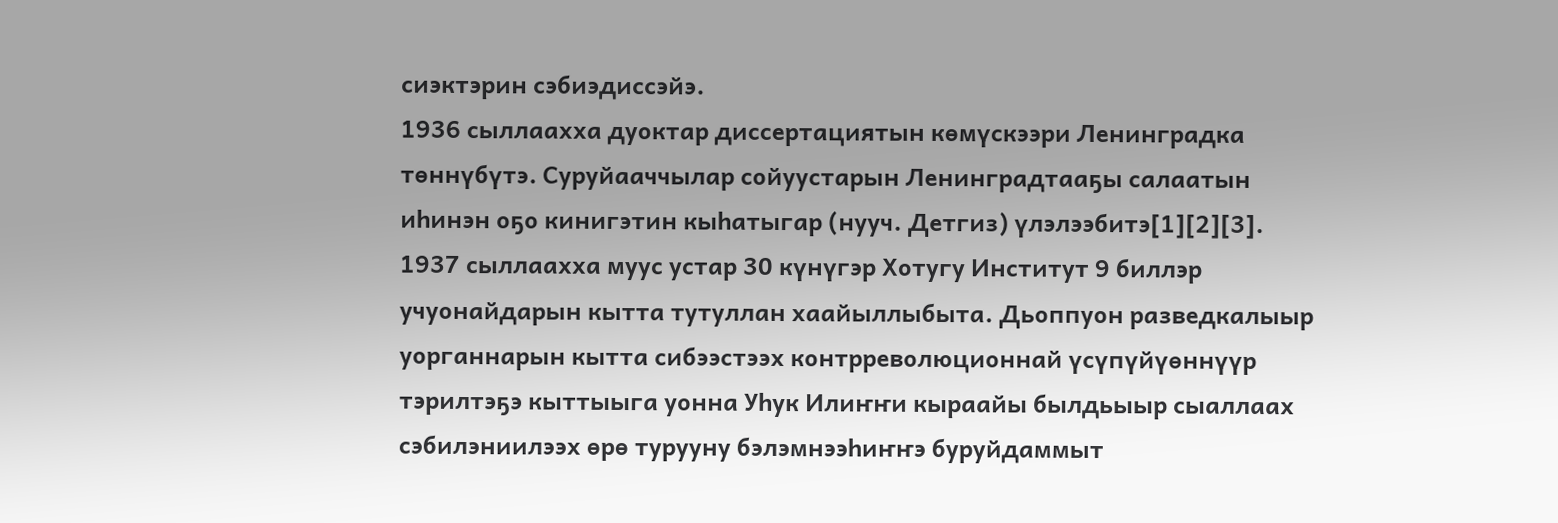сиэктэрин сэбиэдиссэйэ.
1936 сыллаахха дуоктар диссертациятын көмүскээри Ленинградка төннүбүтэ. Суруйааччылар сойуустарын Ленинградтааҕы салаатын иһинэн оҕо кинигэтин кыһатыгар (нууч. Детгиз) үлэлээбитэ[1][2][3].
1937 сыллаахха муус устар 30 күнүгэр Хотугу Институт 9 биллэр учуонайдарын кытта тутуллан хаайыллыбыта. Дьоппуон разведкалыыр уорганнарын кытта сибээстээх контрреволюционнай үсүпүйүөннүүр тэрилтэҕэ кыттыыга уонна Уһук Илиҥҥи кыраайы былдьыыр сыаллаах сэбилэниилээх өрө турууну бэлэмнээһиҥҥэ буруйдаммыт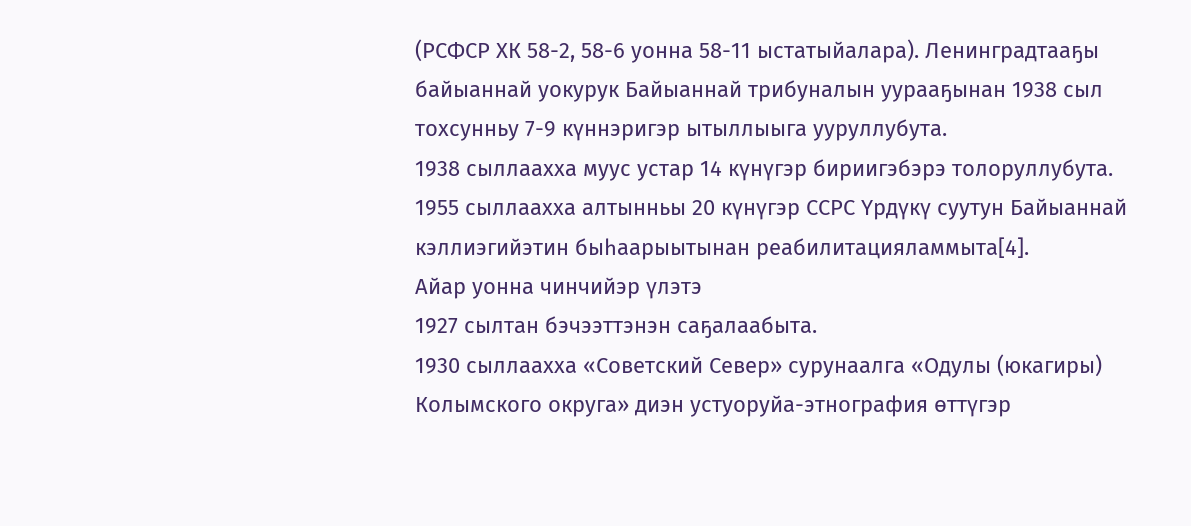(РСФСР ХК 58-2, 58-6 уонна 58-11 ыстатыйалара). Ленинградтааҕы байыаннай уокурук Байыаннай трибуналын уурааҕынан 1938 сыл тохсунньу 7-9 күннэригэр ытыллыыга ууруллубута.
1938 сыллаахха муус устар 14 күнүгэр бириигэбэрэ толоруллубута.
1955 сыллаахха алтынньы 20 күнүгэр ССРС Үрдүкү суутун Байыаннай кэллиэгийэтин быһаарыытынан реабилитацияламмыта[4].
Айар уонна чинчийэр үлэтэ
1927 сылтан бэчээттэнэн саҕалаабыта.
1930 сыллаахха «Советский Север» сурунаалга «Одулы (юкагиры) Колымского округа» диэн устуоруйа-этнография өттүгэр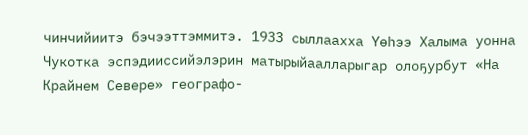чинчийиитэ бэчээттэммитэ. 1933 сыллаахха Үөһээ Халыма уонна Чукотка эспэдииссийэлэрин матырыйаалларыгар олоҕурбут «На Крайнем Севере» географо-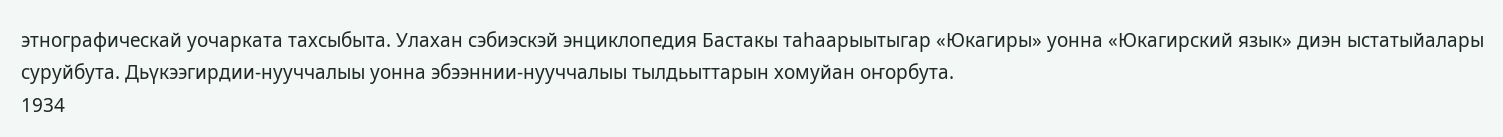этнографическай уочарката тахсыбыта. Улахан сэбиэскэй энциклопедия Бастакы таһаарыытыгар «Юкагиры» уонна «Юкагирский язык» диэн ыстатыйалары суруйбута. Дьүкээгирдии-нууччалыы уонна эбээннии-нууччалыы тылдьыттарын хомуйан оҥорбута.
1934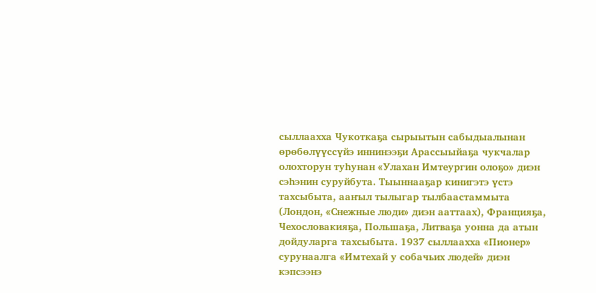сыллаахха Чукоткаҕа сырыытын сабыдыалынан өрөбөлүүссүйэ иннинээҕи Арассыыйаҕа чукчалар олохторун туһунан «Улахан Имтеургин олоҕо» диэн сэһэнин суруйбута. Тыыннааҕар кинигэтэ үстэ тахсыбыта, ааҥыл тылыгар тылбаастаммыта (Лондон, «Снежные люди» диэн ааттаах), Францияҕа, Чехословакияҕа, Польшаҕа, Литваҕа уонна да атын дойдуларга тахсыбыта. 1937 сыллаахха «Пионер» сурунаалга «Имтехай у собачьих людей» диэн кэпсээнэ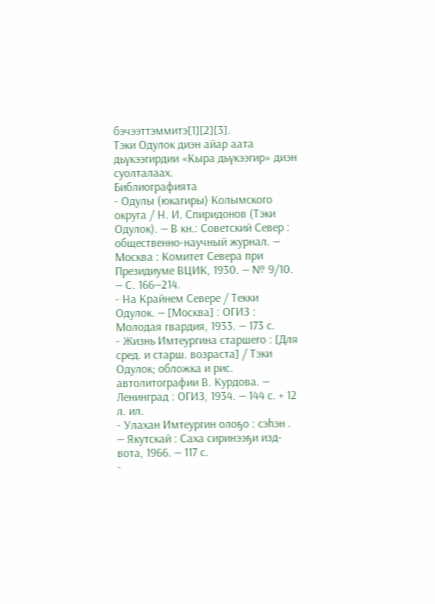бэчээттэммитэ[1][2][3].
Тэки Одулок диэн айар аата дьүкээгирдии «Кыра дьүкээгир» диэн суолталаах.
Библиографията
- Одулы (юкагиры) Колымского округа / Н. И. Спиридонов (Тэки Одулок). — В кн.: Советский Север : общественно-научный журнал. — Москва : Комитет Севера при Президиуме ВЦИК, 1930. — № 9/10. — С. 166—214.
- На Крайнем Севере / Текки Одулок. — [Москва] : ОГИЗ : Молодая гвардия, 1933. — 173 с.
- Жизнь Имтеургина старшего : [Для сред. и старш. возраста] / Тэки Одулок; обложка и рис. автолитографии В. Курдова. — Ленинград : ОГИЗ, 1934. — 144 с. + 12 л. ил.
- Улахан Имтеургин олоҕо : сэһэн . — Якутскай : Саха сиринээҕи изд-вота, 1966. — 117 с.
-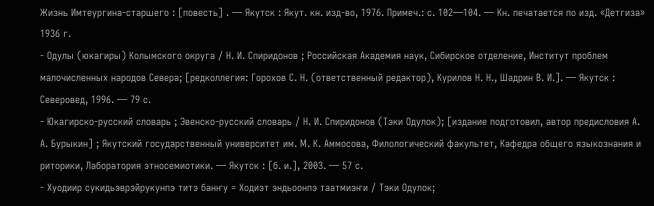Жизнь Имтеургина-старшего : [повесть] . — Якутск : Якут. кн. изд-во, 1976. Примеч.: с. 102—104. — Кн. печатается по изд. «Детгиза» 1936 г.
- Одулы (юкагиры) Колымского округа / Н. И. Спиридонов ; Российская Академия наук, Сибирское отделение, Институт проблем малочисленных народов Севера; [редколлегия: Горохов С. Н. (ответственный редактор), Курилов Н. Н., Шадрин В. И.]. — Якутск : Северовед, 1996. — 79 с.
- Юкагирско-русский словарь ; Эвенско-русский словарь / Н. И. Спиридонов (Тэки Одулок); [издание подготовил, автор предисловия А. А. Бурыкин] ; Якутский государственный университет им. М. К. Аммосова, Филологический факультет, Кафедра общего языкознания и риторики, Лаборатория этносемиотики. — Якутск : [б. и.], 2003. — 57 с.
- Хуодиир сукидьэврэйрукунпэ титэ банҥу = Ходиэт эндьоонпэ таатмиэҥи / Тэки Одулок;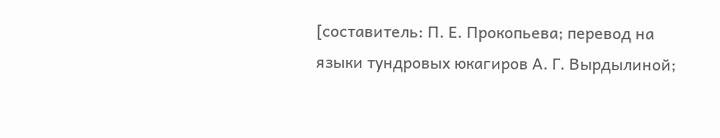[составитель: П. Е. Прокопьева; перевод на языки тундровых юкагиров А. Г. Вырдылиной;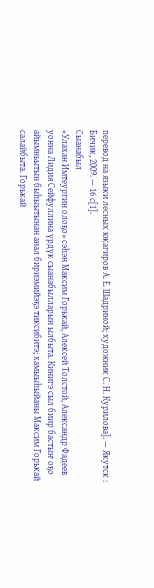перевод на языки лесных юкагиров А. Е. Шадриной; художник С. Н. Курилова]. — Якутск : Бичик, 2009. — 16 с[1].
Сыанабыл
«Улахан Имтеургин олоҕо» сэһэн Максим Горькай, Алексей Толстой, Александр Фадеев уонна Лидия Сейфуллина үрдүк сыанабылларын ылбыта. Кинигэ сыл биир бастыҥ оҕо айымньытын быһыытынан анал бириэмийэҕэ тиксибитэ; хамыыһыйаны Максим Горькай салайбыта. Горькай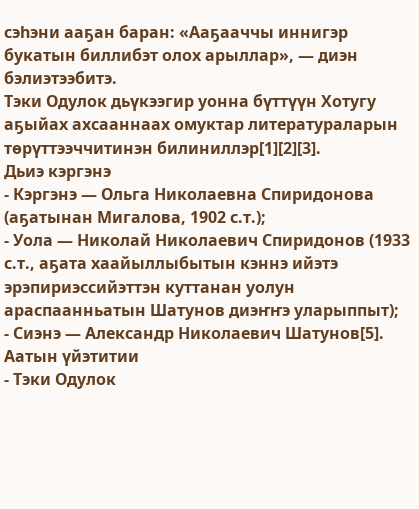сэһэни ааҕан баран: «Ааҕааччы иннигэр букатын биллибэт олох арыллар», — диэн бэлиэтээбитэ.
Тэки Одулок дьүкээгир уонна бүттүүн Хотугу аҕыйах ахсааннаах омуктар литератураларын төрүттээччитинэн билиниллэр[1][2][3].
Дьиэ кэргэнэ
- Кэргэнэ — Ольга Николаевна Спиридонова (аҕатынан Мигалова, 1902 с.т.);
- Уола — Николай Николаевич Спиридонов (1933 с.т., аҕата хаайыллыбытын кэннэ ийэтэ эрэпириэссийэттэн куттанан уолун араспаанньатын Шатунов диэҥҥэ уларыппыт);
- Сиэнэ — Александр Николаевич Шатунов[5].
Аатын үйэтитии
- Тэки Одулок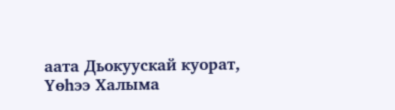аата Дьокуускай куорат, Үөһээ Халыма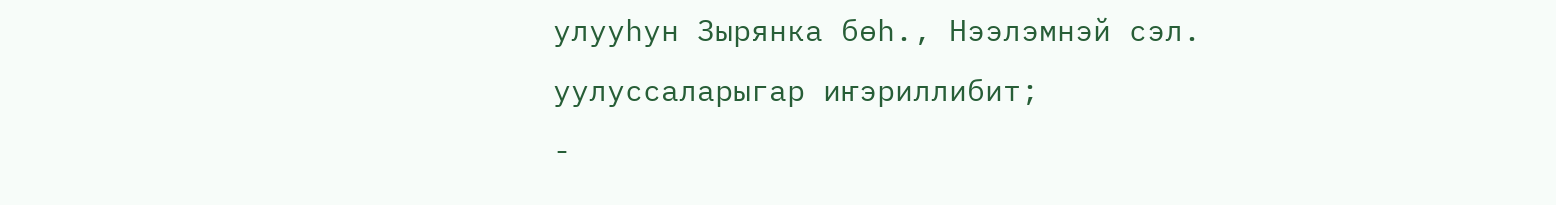улууһун Зырянка бөһ., Нээлэмнэй сэл. уулуссаларыгар иҥэриллибит;
-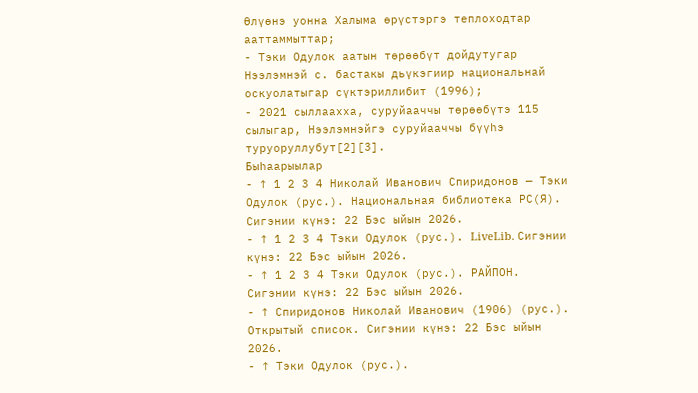Өлүөнэ уонна Халыма өрүстэргэ теплоходтар ааттаммыттар;
- Тэки Одулок аатын төрөөбүт дойдутугар Нээлэмнэй с. бастакы дьүкэгиир национальнай оскуолатыгар сүктэриллибит (1996);
- 2021 сыллаахха, суруйааччы төрөөбүтэ 115 сылыгар, Нээлэмнэйгэ суруйааччы бүүһэ туруоруллубут[2][3].
Быһаарыылар
- ↑ 1 2 3 4 Николай Иванович Спиридонов — Тэки Одулок (рус.). Национальная библиотека РС(Я). Сигэнии күнэ: 22 Бэс ыйын 2026.
- ↑ 1 2 3 4 Тэки Одулок (рус.). LiveLib. Сигэнии күнэ: 22 Бэс ыйын 2026.
- ↑ 1 2 3 4 Тэки Одулок (рус.). РАЙПОН. Сигэнии күнэ: 22 Бэс ыйын 2026.
- ↑ Спиридонов Николай Иванович (1906) (рус.). Открытый список. Сигэнии күнэ: 22 Бэс ыйын 2026.
- ↑ Тэки Одулок (рус.).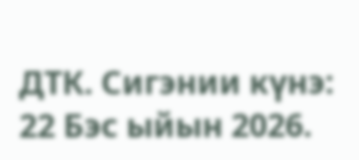ДТК. Сигэнии күнэ: 22 Бэс ыйын 2026.